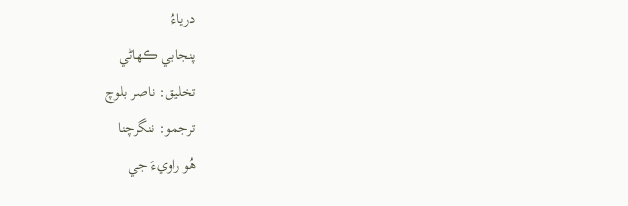درياءُ
پنجابي ڪھاڻي
تخليق: ناصر بلوچ
ترجمو: ننگرچنا
هُو راويءَ جي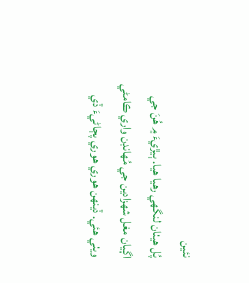نئين
پُل هيٺان لنگهي رهيا هيا. ٻيڙيءَ ۾ هُنَ جي اڳيان مغل شھزادين جي مُھانڊن واري ڪامڻي
ويٺي هئي. ڏينھن هوري هوري پڄاڻيءَ ڏي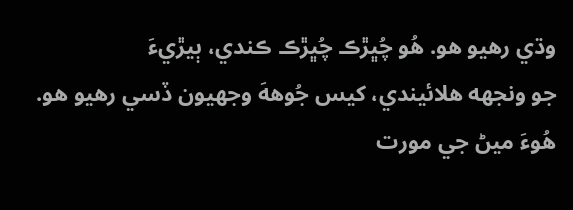وڌي رهيو هو. هُو چُڀڙڪ چُڀڙڪ ڪندي، ٻيڙيءَ
جو ونجهه هلائيندي، کيس جُوههَ وجهيون ڏسي رهيو هو. هُوءَ ميڻ جي مورت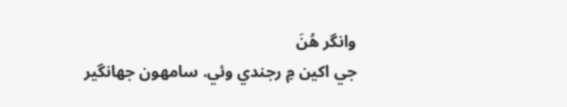وانگر هُنَ
جي اکين ۾ رجندي وئي. سامھون جھانگير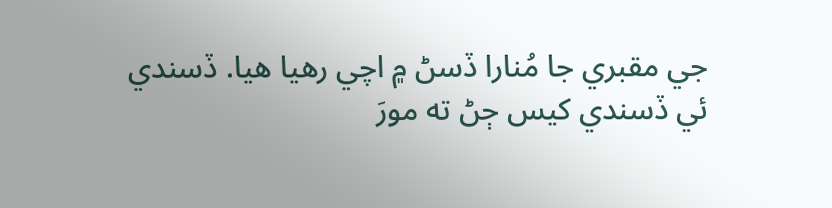جي مقبري جا مُنارا ڏسڻ ۾ اچي رهيا هيا. ڏسندي
ئي ڏسندي کيس ڄڻ ته مورَ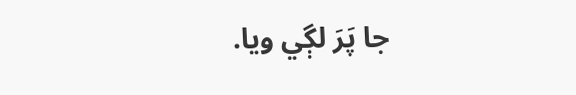جا پَرَ لڳي ويا.